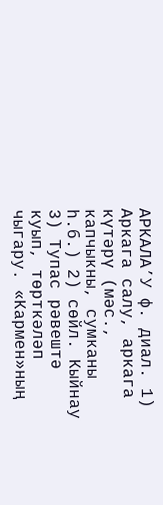АРКАЛА’У ф. диал. 1) Аркага салу, аркага күтәрү (мәс., капчыкны, сумканы һ.б.) 2) сөйл. Кыйнау 3) Тупас рәвештә куып, төрткәләп чыгару. «Кармен»ның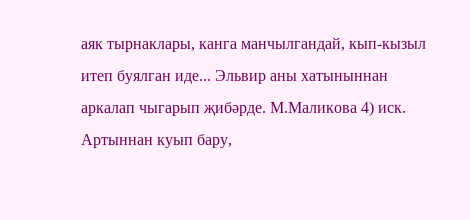аяк тырнаклары, канга манчылгандай, кып-кызыл итеп буялган иде... Эльвир аны хатыныннан аркалап чыгарып җибәрде. М.Маликова 4) иск. Артыннан куып бару,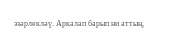эзәрлекләү. Аркалап барып ни аттың,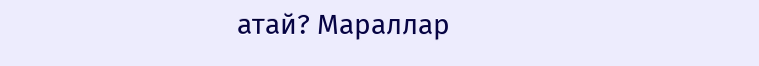атай? Мараллар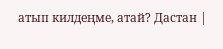атып килдеңме, атай? Дастан |